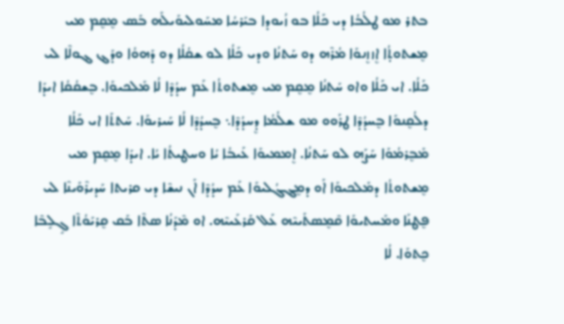ܒܬܪ ܡܘ ܛܠܳܒܳܐ ܕܝ ܟܰܠܳܐ ܒܘ ܙܳܝܘܕܐ ܒܝܰܪܚܳܐ ܡܚܰܘܠܝܘܰܝܠܰܗ ܒܰܣ ܡܷܩܷܡ ܡܝ ܡܷܫܬܘܬ̣ܳܐ ܐܷܙܙܷܢܘܰܐ ܡܳܪܶܗ ܕܘ ܚܰܬܢܳܐ ܘܕܝ ܟܰܠܳܐ ܠܘ ܫܩܳܠܳܐ ܕܘ ܕܰܗܘܳܐ ܘܕܰܔ ܔܘܠܶܐ ܠܝ ܟܰܠܳܐ. ܐܝ ܟܰܠܳܐ ܘܐܘ ܚܰܬܢܳܐ ܡܷܩܷܡ ܡܝ ܡܷܫܬܘܬܳܐ ܥܰܡ ܚܕܳܕܶܐ ܠܳܐ ܡܰܠܟܝܘܰܐ. ܒܷܫܩܳܩܳܐ ܐܝܕܰܐ ܕܠܳܩܷܢܘܰܐ ܒܷܚܕܳܕܶܐ ܛܪܰܘܘ ܡܘ ܫܠܳܡܳܐ ܕܷܚܕܳܕܶܐ܆ ܒܷܚܕܳܕܶܐ ܠܳܐ ܚܰܝܪܝܘܰܐ. ܚܰܬܬܰܐ ܐܝ ܟܰܠܳܐ ܡܰܒܷܪܡܳܘܰܐ ܚܰܨܰܗ ܠܘ ܚܰܬܢܳܐ. ܐܷܡܡܝܘܰܐ ܥܰܝܒܳܐ ܝܳܐ ܘܚܛܝܬܳܐ ܝܳܐ. ܐܝܕܰܐ ܡܷܩܷܡ ܡܝ ܡܷܫܬܘܬܳܐ ܕܡܰܠܟܝܘܰܐ ܐܰܘ ܕܡܷܔܓܳܠܝܘܰܐ ܥܰܡ ܚܕܳܕܶܐ ܐܰܢ ܢܝܫܶܐ ܕܝ ܩܪܝܬܐ ܚܰܕܝܪܶܘܰܝܢܶܐ ܠܝ ܦܷܛܢܰܐ ܘܡܰܚܬܝܘܰܐ ܩܶܡܷܣܬܰܝܝܶܗ ܥܰܠ ܩܰܪܥܰܝܝܶܗ. ܐܘ ܡܶܕܰܢܳܐ ܣܬܶܐ ܒܰܩ ܩܷܪܝܰܘܳܬܶܐ ܓܱܠܱܒܶܐ ܟܷܬܘܰܐ. ܠܳܐ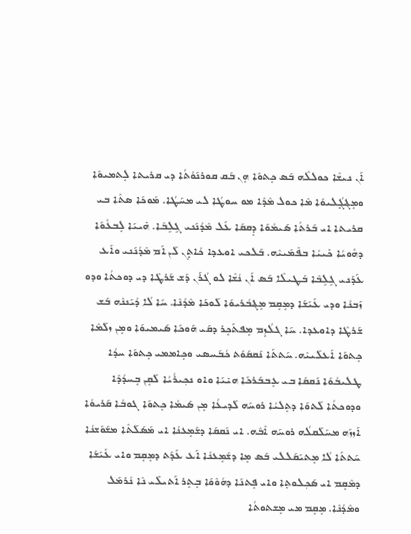ܐܰܢ ܢܝܫܶܐ ܟܘܠܠܶܗ ܒܰܣ ܟܷܬܘܰܐ ܗܷܢ ܒܰܩ ܩܘܪܢܰܘܳܬܳܐ ܕܝ ܩܪܝܬܐ ܠܷܬܡܝܘܰܐ ܘܡܷܔܓ̣ܳܠܝܘܰܐ ܡܶܐ ܟܘܠ ܡܶܕܶܐ ܡܘ ܚܘܛܳܐ ܠܝ ܡܚܰܛܳܐ. ܡܰܘܟܰܐ ܣܬܶܐ ܒܝ ܩܪܝܬܐ ܐܝ ܒܰܪܬܳܐ ܣܰܝܡܳܘܰܐ ܕܷܩܩܰܐ ܥܰܠ ܡܶܕܳܢܰܢܝ ܓܱܠܱܒܶܐ. ܗܺܝܝܰܐ ܠܷܒܥܳܘܰܐ ܕܗܽܘܝܳܐ ܟܺܝܝܳܐ ܒܦܶܡܰܝܝܶܗ. ܒܰܠܟܝ ܐܘܥܕܐ ܟܳܐܬ̣ܷܢ ܠܰܢ ܐܰܡ ܡܶܕܳܢܰܢܝ ܘܐܰܥ ܥܰܕܰܢܝ ܓܱܠܱܒܶܐ ܒܰܛܝܠܶܐ ܒܰܣ ܐܰܢ ܢܳܫܶܐ ܠܘ ܓܳܪܰܢ ܕܰܫ ܫܰܪܛܶܐ ܕܝ ܕܘܟܬܳܐ ܘܕܘ ܙܰܒܢܳܐ ܘܕܝ ܥܰܝܰܫܰܐ ܕܡܷܩܷܡ ܡܷܔܒܳܪܝܘܰܐ ܠܰܘܟܰܐ ܡܶܕܳܢܶܐ. ܚܰܐ ܠܳܐ ܕܳܝܰܢܢܶܗ ܒܰܫ ܫܰܪܛܶܐ ܕܐܘܥܕܐ. ܚܰܐ ܓܠܳܙܷܡ ܡܷܦܬܰܟܷܪ ܕܩܰܝ ܗܰܘܟܰܐ ܣܰܝܡܝܘܰܐ ܘܡܷܢ ܙܠܰܡܶܐ ܟܷܬܘܰܐ ܐܰܥܠܰܝܝܶܗ. ܚܰܬܬܰܐ ܢܰܩܩܰܘܰܬ ܟܳܒܰܚܣܝ ܘܟܷܐܡܡܝ ܟܷܬܘܰܐ ܚܕܳܐ ܛܠܝܒܳܘܰܐ ܢܰܩܩܰܐ ܒܝ ܥܷܒܒܰܪܟܰܐ ܗܝܺܝܰܐ ܘܐܘ ܢܟ݂ܝܪܳܝܳܐ ܠܰܩܷܢ ܒܷܚܕܳܕܶܐ ܘܕܘܟܬܳܐ ܠܰܬܘܰܐ ܕܬܷܠܝܳܐ ܪܘܚܰܗ ܠܰܕܝܥܳܐ ܡܷܢ ܣܰܝܡܳܐ ܟܷܬܘܰܐ ܓܘܒܳܐ ܩܰܪܝܘܳܐ ܐܰܙܙܰܗ ܡܚܰܠܰܩܠܳܗ ܪܘܚܰܗ ܐܶܒܶܗ. ܐܝ ܢܰܩܩܰܐ ܕܫܰܡܷܥܢܳܐ ܐܝ ܡܰܣܰܠܰܬܶܐ ܡܫܰܘܰܫܢܳܐ ܚܰܬܬܰܐ ܠܳܐ ܡܷܬܝܰܩܰܠܠܝ ܒܰܣ ܡܷܐ ܕܫܰܡܷܥܢܳܐ ܐܰܥ ܥܰܕܰܬ ܕܡܷܩܷܡ ܘܐܝ ܥܰܝܰܫܰܐ ܕܡܶܩܷܡ ܐܝ ܣܰܟ݂ܠܘܬ݂ܐ ܘܐܝ ܦܷܬܢܰܐ ܕܗܳܘܶܘܰܐ ܒܷܬܷܪ ܐܰܬܝܠܺܝ ܢܶܐ ܢܳܪܡܰܠ ܘܡܶܕܳܢܶܐ. ܡܷܩܷܡ ܡܝ ܡܷܫܬܘܬܳܐ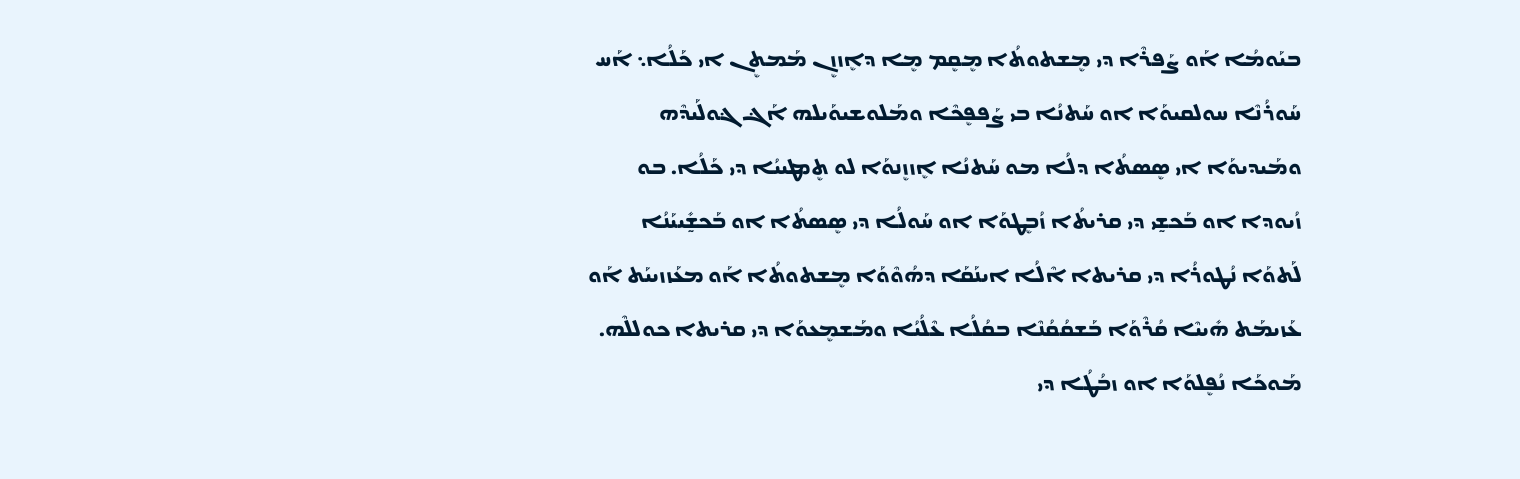ܒܝܰܘܡܳܐ ܐܰܘ ܨܰܦܪܶܐ ܕܝ ܡܷܫܬܘܬܳܐ ܡܷܩܷܡ ܡܷܐ ܕܐܷܙܙܷܢ ܡܰܡܬܷܢ ܐܝ ܟܰܠܳܐ܆ ܐܰܚ ܚܰܘܪܳܢܶܐ ܚܘܠܩܝܘܰܐ ܐܘ ܚܰܬܢܳܐ ܒܝ ܨܰܦܦܷܟܶܐ ܘܡܰܠܘܫܝܘܰܝܠܗ ܐܰܔ ܔܘܠܰܝܕܶܗ ܘܡܰܝܕܝܘܰܐ ܐܝ ܣܷܣܬܳܐ ܕܠܳܐ ܡܘ ܚܰܬܢܳܐ ܐܷܙܙܷܢܘܰܐ ܠܘ ܬܷܡܛܝܝܳܐ ܕܝ ܟܰܠܳܐ. ܒܘ ܙܳܝܘܕܐ ܐܘ ܒܰܟܫ̰ܝ ܕܝ ܩܪܝܬܳܐ ܙܳܒܷܛܘܰܐ ܐܘ ܚܰܘܠܳܐ ܕܝ ܣܷܣܬܳܐ ܐܘ ܒܰܟܫ̰ܺܝܝܰܢܳܐ ܠܰܬܘܰܐ ܢܳܛܘܪܳܐ ܕܝ ܩܪܝܬܐ ܐܶܠܳܐ ܐܝܢܰܩܰܐ ܕܗܳܘܶܘܰܐ ܡܷܫܬܘܬܳܐ ܐܰܘ ܡܥܰܙܙܝܝܰܬ ܐܰܘ ܥܰܙܝܡܰܬ ܗܺܝܝܶܐ ܩܳܪܶܘܰܐ ܒܰܫܩܳܩܳܢܶܐ ܒܩܳܠܳܐ ܥܶܠܳܝܳܐ ܘܡܰܫܡܷܥܘܰܐ ܕܝ ܩܪܝܬܐ ܟܘܠܠܶܗ. ܡܰܘܟܰܐ ܢܳܦܷܠܘܰܐ ܐܘ ܙܒܳܛܳܐ ܕܝ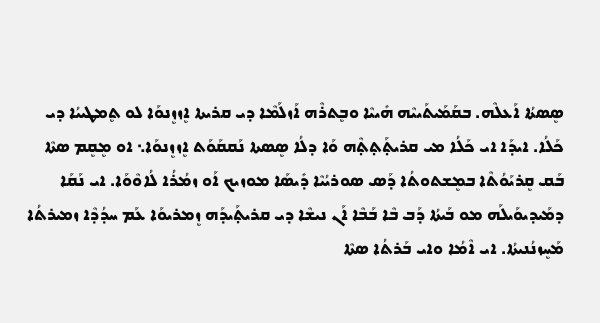ܣܷܣܬܳܐ ܐܰܥܠܶܗ. ܒܩܰܡܰܝܬܰܝܝܶܗ ܗܺܝܝܶܐ ܘܒܷܬܪܶܗ ܐܰܙܠܰܡܶܐ ܕܝ ܩܪܝܬܐ ܐܷܙܙܷܢܘܰܐ ܠܘ ܬܷܡܛܝܝܳܐ ܕܝ ܟܰܠܳܐ. ܐܝܕܰܐ ܐܝ ܟܰܠܳܐ ܡܝ ܩܪܝܬ̣ܰܬ̣ܬ̣ܶܗ ܘܰܐ ܕܠܳܐ ܣܷܣܬܐ ܢܰܩܩܰܘܰܬ ܐܷܙܙܷܢܘܰܐ܆ ܐܘ ܡܷܩܷܡ ܣܬܶܐ ܒܰܩ ܩܷܪܝܰܘܳܬܶܐ ܒܡܷܫܬܘܬܳܐ ܕܰܣ ܣܘܪܝܳܝܶܐ ܕܺܝܣܰܐ ܡܘܙܝܟ ܐܰܘ ܙܡܳܪܳܐ ܠܳܐܘܶܘܰܐ. ܐܝ ܢܰܩܰܐ ܕܡܰܝܕܝܘܰܝܠܰܗ ܡܘ ܒܰܝܬܳܐ ܕܰܒ ܒܶܐ ܒܰܒܶܐ ܐܰܢ ܢܝܫܶܐ ܕܝ ܩܪܝܬ̣ܰܝܕܰܗ ܙܷܡܪܝܘܰܐ ܥܰܡ ܚܕܳܕܶܐ ܙܡܝܪܬܳܐ ܡܰܚܷܙܢܳܢܝܬܳܐ. ܐܝ ܐܶܡܳܐ ܘܐܝ ܒܰܪܬܳܐ ܣܬܶܐ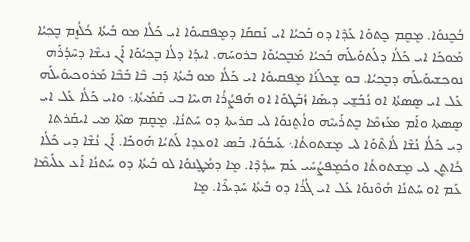ܒܳܟܷܢܘܰܐ. ܡܷܩܷܡ ܟܷܬܘܰܐ ܥܰܕܶܐ ܕܘ ܒܰܟܝܳܐ ܐܝ ܢܰܩܩܰܐ ܕܡܷܦܩܝܘܰܐ ܐܝ ܟܰܠܳܐ ܡܘ ܒܰܝܬܳܐ ܟܳܠܳܙܷܡ ܒܷܟ݂ܝܳܐ ܡܰܘܟܰܐ ܐܝ ܟܰܠܳܐ ܕܠܰܬܘܰܝܠܰܗ ܒܰܟܝܳܐ ܡܰܒܷܟܝܳܘܰܐ ܒܪܘܚܰܗ. ܐܝܕܰܐ ܕܠܳܐ ܒܷܟ݂ܝܳܘܰܐ ܐܰܢ ܢܝܫܶܐ ܕܚܶܕܳܪܰܗ ܢܘܟ݂ܫܝܘܰܝܠܰܗ ܕܒܷܟ݂ܝܳܐ. ܒܘ ܫܷܟܠܰܢܳܐ ܡܷܦܩܝܘܰܐ ܐܝ ܟܰܠܳܐ ܡܘ ܒܰܝܬܳܐ ܕܰܒ ܒܶܐ ܒܰܒܶܐ ܡܰܪܘܟܝܘܰܝܠܰܗ ܥܰܠ ܐܝ ܣܷܣܬܳܐ ܐܘ ܢܳܒܰܫ̰ܝ ܕܝܣܰܐ ܙܳܒܰܛܘܰܐ ܐܘ ܗܰܦܨܳܪܳܐ ܗܝܝܶܐ ܒܝ ܩܰܡܰܝܬܳܐ܆ ܘܐܝ ܟܰܠܳܐ ܥܰܠ ܐܝ ܣܷܣܬܐ ܘܐܰܡ ܡܥܰܙܡܶܐ ܒܷܬܪܰܝܝܶܗ ܘܐܳܬܷܢܘܰܐ ܠܝ ܩܪܝܬܐ ܕܘ ܚܰܬܢܳܐ. ܡܷܩܷܡ ܣܬܶܐ ܡܝ ܐܝܩܰܪܬ݂ܐ ܕܝ ܟܰܠܳܐ ܢܳܫܶܐ ܠܳܐܬܶܘܰܐ ܠܝ ܡܷܫܬܘܬܳܐ܆ ܥܰܝܒܳܘܰܐ. ܒܰܣ ܐܘܥܕܐ ܠܰܬܝܳܐ ܗܰܘܟܰܐ. ܐܰܢ ܢܳܫܶܐ ܕܝ ܟܰܠܳܐ ܟܳܐܬܷܢ ܠܝ ܡܷܫܬܘܬܳܐ ܘܟܳܡܷܦܨܳܚܺܝ ܥܰܡ ܚܕܳܕܶܐ. ܡܷܐ ܕܡܳܛܷܢܘܰܐ ܠܘ ܒܰܝܬܳܐ ܕܘ ܚܰܬܢܳܐ ܐܰܥ ܥܠܰܝܡܶܐ ܥܰܡ ܐܘ ܚܰܬܢܳܐ ܗܳܘܶܢܘܰܐ ܥܰܠ ܐܝ ܓܳܪܳܐ ܕܘ ܒܰܝܬܳܐ ܚܰܕܝܪܶܐ. ܡܷܐ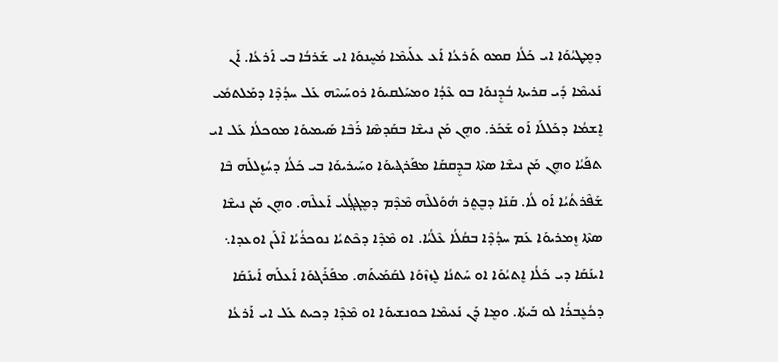ܕܡܷܛܝܳܘܰܐ ܐܝ ܟܰܠܳܐ ܩܡܘ ܬܰܪܥܳܐ ܐܰܥ ܥܠܰܝܡܶܐ ܡܳܚܷܢܘܰܐ ܐܝ ܫܰܪܒܳܐ ܒܝ ܐܰܪܥܳܐ. ܐܰܢ ܢܰܥܝܡܶܐ ܕܺܝ ܩܪܝܬܐ ܒܳܕܷܢܘܰܐ ܒܘ ܥܶܕܳܐ ܘܡܚܰܠܩܝܘܰܐ ܪܘܚܰܝܝܶܗ ܥܰܠ ܚܕܳܕܶܐ ܕܡܰܠܬܡܺܝ ܐܷܫܡܳܐ ܕܟܰܠܠܰܐ ܐܰܘ ܫܰܟܰܪ. ܘܗܷܢ ܡܰܢ ܢܝܫܶܐ ܒܩܰܕܣܶܐ ܪܰܒܶܐ ܣܰܝܡܝܘܰܐ ܡܘܟܠܳܐ ܥܰܠ ܐܝ ܬܦܰܝܳܐ ܘܗܷܢ ܡܰܢ ܢܝܫܶܐ ܣܬܶܐ ܒܕܷܩܩܰܐ ܡܦܰܪܔܝܘܰܐ ܘܚܰܝܪܝܘܰܐ ܒܝ ܟܰܠܳܐ ܕܚܳܙܷܠܠܰܗ ܒܶܐ ܫܰܦܶܪܬܳܝܳܐ ܐܰܘ ܠܳܐ. ܩܰܢܰܐ ܕܒܷܬܷܪ ܗܳܘܰܠܠܶܗ ܡܶܕܶܡ ܕܡܷܔܓ̣ܳܠܝ ܐܰܥܠܶܗ. ܘܗܷܢ ܡܰܢ ܢܝܫܶܐ ܣܬܶܐ ܙܷܡܪܝܘܰܐ ܥܰܡ ܚܕܳܕܶܐ ܒܩܳܠܳܐ ܥܶܠܳܝܳܐ. ܐܘ ܡܶܕܶܐ ܕܟܶܬܝܳܐ ܢܘܟܪܳܝܳܐ ܐܶܠܰܢ ܐܘܥܕܐ܆ ܐܝܢܰܩܰܐ ܕܝ ܟܰܠܳܐ ܐܷܬܝܳܘܰܐ ܐܘ ܚܰܬܢܳܐ ܠܷܙܙܶܘܰܐ ܠܩܰܡܰܝܬܰܗ. ܡܦܰܪܰܔܘܰܐ ܐܰܥܠܰܗ ܐܰܝܢܰܩܰܐ ܕܟܳܥܷܒܪܳܐ ܠܘ ܒܰܝܬܳܐ. ܘܡܷܐ ܕܰܢ ܢܰܥܝܡܶܐ ܟܘܢܫܝܘܰܐ ܐܘ ܡܶܕܶܐ ܕܟܝܬ ܥܰܠ ܐܝ ܐܰܪܥܳܐ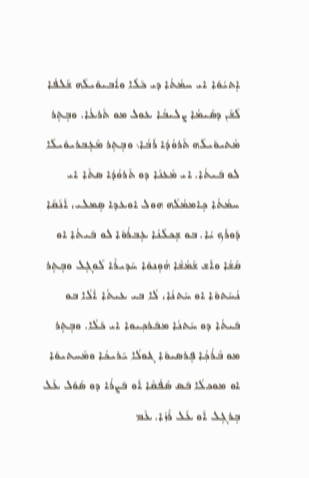ܐܷܬܝܳܘܰܐ ܐܝ ܚܡܳܬܳܐ ܕܝ ܟܰܠܳܐ ܘܐܳܒܝܘܰܝܠܰܗ ܫܰܠܦܳܐ ܠܰܫܰܢ ܕܣܰܝܡܳܐ ܨܠܝܒܳܐ ܥܘܠ ܡܘ ܬܰܪܥܳܐ. ܘܒܷܬܷܪ ܡܳܬܝܘܰܝܠܰܗ ܬܰܪܘܳܕܳܐ ܪܰܒܳܐ܆ ܘܒܷܬܷܪ ܡܰܥܷܒܪܝܘܰܝܠܰܐ ܠܘ ܒܰܝܬܳܐ. ܐܝ ܡܰܥܢܰܐ ܕܘ ܬܰܪܘܳܕܳܐ ܣܬܶܐ ܐܝ ܚܡܳܬܳܐ ܟܷܐܡܡܳܠܰܗ ܗܘܠ ܐܘܥܕܐ ܣܷܡܠܝ، ܐܰܢܰܩܰܐ ܕܰܘܪܰܟ ܝܳܐ. ܒܘ ܫܷܟܠܰܢܳܐ ܥܷܒܪܳܘܰܐ ܠܘ ܒܰܝܬܳܐ ܐܘ ܩܰܫܳܐ ܘܐܰܫ ܫܰܡܳܫܶܐ ܗܳܘܷܢܘܰܐ ܚܰܕܝܪܶܐ ܠܰܘܓܷܠ ܘܒܷܬܷܪ ܢܳܚܰܬܘܰܐ ܐܘ ܚܰܬܢܳܐ، ܠܳܐ ܒܝ ܥܝܬܳܐ ܐܶܠܳܐ ܒܘ ܒܰܝܬܳܐ ܕܘ ܚܰܬܢܳܐ ܡܒܰܪܟ݂ܝܘܐ ܐܝ ܟܰܠܳܐ. ܘܒܷܬܷܪ ܡܘ ܒܶܪܳܟ݂ܳܐ ܦܷܪܣܝܘܰܐ ܔܘܠܳܐ ܝܰܪܝܟܳܐ ܘܡܰܚܬܝܘܰܐ ܐܘ ܡܘܟܠܳܐ ܒܰܣ ܣܶܦܳܩܶܐ ܐܰܘ ܒܰܨܪܳܐ ܕܘ ܣܰܘܰܠ ܥܰܠ ܒܷܪܓܷܠ ܐܰܘ ܥܰܠ ܪܶܙܳܐ. ܥܶܡ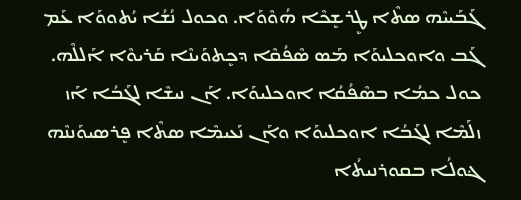ܓܰܒܰܝܝܶܗ ܣܬܶܐ ܛܷܪܫܷܟܶܐ ܗܳܘܶܘܰܐ. ܘܟܘܠ ܢܳܫܳܐ ܝܳܬܘܘܰܐ ܥܰܡ ܓܰܒ ܘܐܘܟܠܝܘܰܐ ܡܰܣ ܣܶܦܳܩܶܐ ܕܟܷܬܘܰܝܢܶܐ ܩܰܪܝܘܶܐ ܐܰܠܠܶܗ. ܟܘܠ ܟܡܳܐ ܒܣܶܦܳܩܳܐ ܐܘܟܠܝܘܰܐ. ܐܰܢ ܢܝܫܶܐ ܠܓܰܒܳܐ ܐܰܙ ܙܠܰܡܶܐ ܠܓܰܒܳܐ ܐܘܟܠܝܘܰܐ ܘܐܰܢ ܢܰܥܝܡܶܐ ܣܬܶܐ ܦܷܪܣܝܘܰܢܢܶܗ ܔܘܠܳܐ ܒܩܘܪܢܝܬܳܐ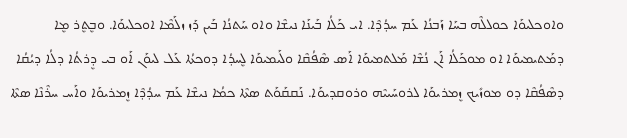ܘܐܘܟܠܝܘܰܐ ܟܘܠܠܶܗ ܒܚܰܐ ܙܰܒܢܳܐ ܥܰܡ ܚܕܳܕܶܐ. ܐܝ ܟܰܠܳܐ ܒܰܝܢܰܐ ܢܝܫܶܐ ܘܐܘ ܚܰܬܢܳܐ ܒܰܝܢ ܕܰܙ ܙܠܰܡܶܐ ܐܘܟܠܝܘܰܐ. ܘܒܷܬܷܪ ܡܷܐ ܕܡܰܬܝܡܝܘܰܐ ܐܘ ܡܘܟܰܠܳܐ ܐܰܢ ܢܳܫܶܐ ܡܰܠܬܡܝܘܰܐ ܐܰܣ ܣܶܦܳܩܶܐ ܘܠܰܝܡܝܘܰܐ ܠܷܚܕܳܐ ܕܘܟܬܳܐ ܥܰܠ ܠܝܘܰܢ ܐܰܘ ܒܝ ܕܷܪܬܳܐ ܕܠܳܐ ܕܝܳܩܳܐ ܕܣܶܦܳܩܶܐ ܕܘ ܡܘܙܺܝܟ ܙܷܡܪܝܘܰܐ ܠܪܘܚܰܝܝܶܗ ܘܪܘܩܕܝܘܰܐ. ܢܰܩܩܰܘܰܬ ܣܬܶܐ ܟܡܳܐ ܢܝܫܶܐ ܥܰܡ ܚܕܳܕܶܐ ܙܷܡܪܝܘܰܐ ܘܐܰܚ ܚܪܶܢܶܐ ܣܬܶܐ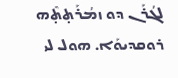ܠܓܳܪܰܢ ܕܘ ܙܡܳܪܰܬ̣ܬ̣ܶܗ ܪܘܩܕܝܘܰܐ. ܗܘܠ ܠܝ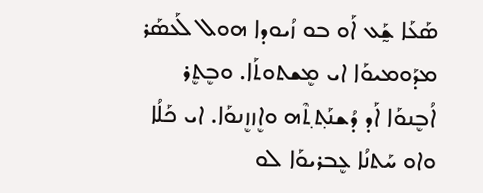ܣܰܥܰܐ ܫ̰ܰܥ ܐܰܘ ܒܘ ܙܳܝܘܕܐ ܗܘܠ ܠܰܥܣܰܪ ܡܕܰܘܡܝܘܰܐ ܐܝ ܡܷܫܬܘܬܰܐ. ܘܒܷܬܷܪ ܐܳܒܷܢܘܰܐ ܐܰܕ ܕܳܫܢܰܬ݂ܬ݂ܶܗ ܘܐܷܙܙܷܢܘܰܐ. ܐܝ ܟܰܠܳܐ ܘܐܘ ܚܰܬܢܳܐ ܥܷܒܪܝܘܰܐ ܠܘ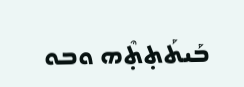ܒܰܝܬܰܬ̣ܬ̣ܶܗ ܘܒܘ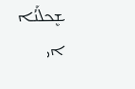ܫܷܟܠܰܢܳܐ ܐܝ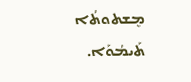ܡܷܫܬܘܬܳܐ ܬܰܝܡܳܘܰܐ.